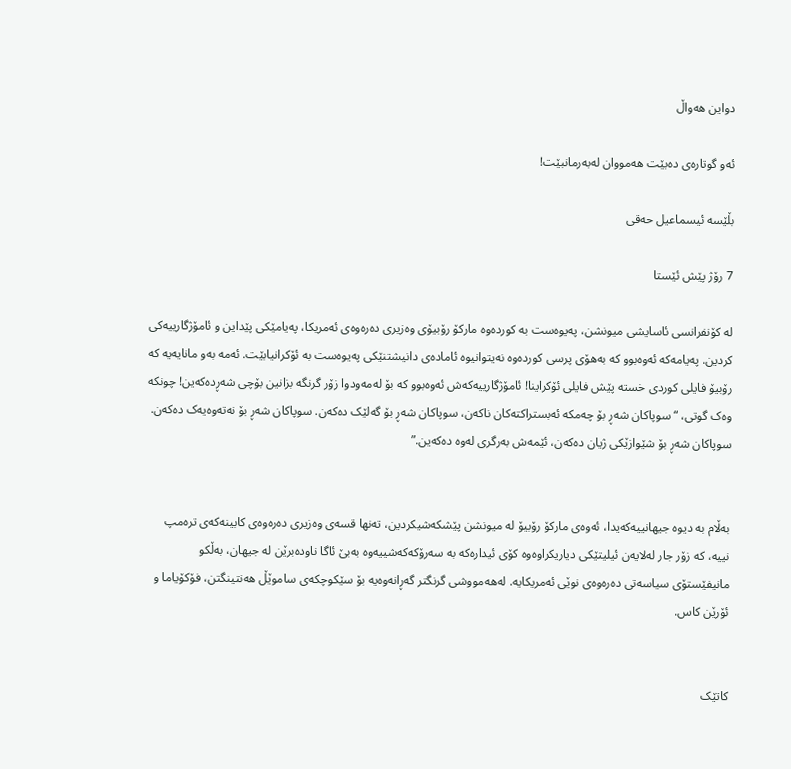دواین هەواڵ

ئەو گوتارەی دەبێت هەمووان لەبەرمانبێت!

بڵێسە ئیسماعیل حەقی

7 رۆژ پێش ئێستا

لە کۆنفرانسی ئاسایشی میونشن، پەیوەست بە کوردەوە مارکۆ رۆبیۆی وەزیری دەرەوەی ئەمریکا، پەیامێکی پێداین و ئامۆژگارییەکی کردین. پەیامەکە ئەوەبوو کە بەهۆی پرسی کوردەوە نەیتوانیوە ئامادەی دانیشتنێکی پەیوەست بە ئۆکرانیابێت. ئەمە بەو مانایەیە کە رۆبیۆ فایلی کوردی خستە پێش فایلی ئۆکراینا! ئامۆژگارییەکەش ئەوەبوو کە بۆ لەمەودوا زۆر گرنگە بزانین بۆچی شەڕدەکەین! چونکە وەک گوتی، “سوپاکان شەڕ بۆ چەمکە ئەبستراکتەکان ناکەن، سوپاکان شەڕ بۆ گەلێک دەکەن. سوپاکان شەڕ بۆ نەتەوەیەک دەکەن. سوپاکان شەڕ بۆ شێوازێکی ژیان دەکەن، ئێمەش بەرگری لەوە دەکەین.”


بەڵام بە دیوە جیهانییەکەیدا، ئەوەی مارکۆ رۆبیۆ لە میونشن پێشکەشیکردین، تەنها قسەی وەزیری دەرەوەی کابینەکەی ترەمپ نییە، کە زۆر جار لەلایەن ئیلیتێکی دیاریکراوەوە کۆی ئیدارەکە بە سەرۆکەکەشییەوە بەبێ ئاگا ناودەبرێن لە جیهان، بەڵکو مانیفێستۆی سیاسەتی دەرەوەی نوێی ئەمریکایە. لەهەمووشی گرنگتر گەڕانەوەیە بۆ سێکوچکەی ساموێڵ هەنتینگتن، فۆکۆیاما و ئۆرێن کاس.


کاتێک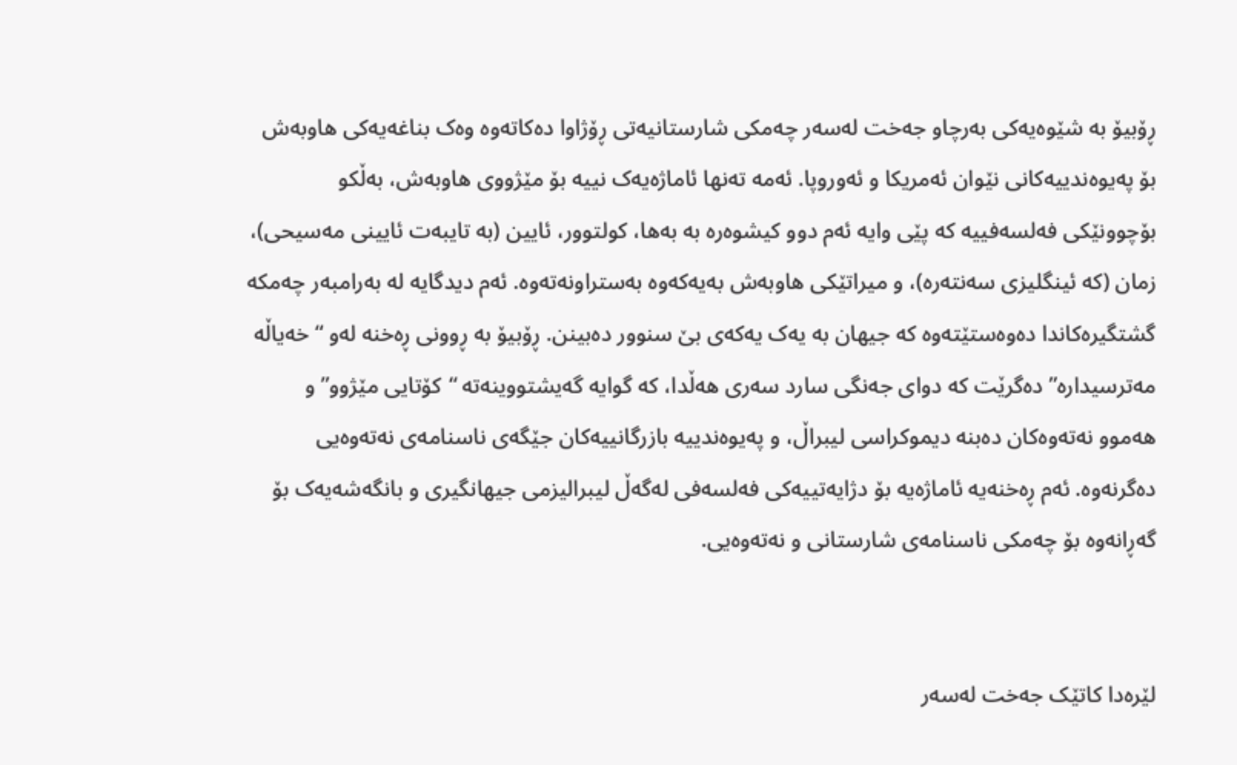ڕۆبیۆ بە شێوەیەکی بەرچاو جەخت لەسەر چەمکی شارستانیەتی ڕۆژاوا دەکاتەوە وەک بناغەیەکی هاوبەش بۆ پەیوەندییەکانی نێوان ئەمریکا و ئەوروپا. ئەمە تەنها ئاماژەیەک نییە بۆ مێژووی هاوبەش، بەڵکو بۆچوونێکی فەلسەفییە کە پێی وایە ئەم دوو کیشوەرە بە بەها، کولتوور، ئایین (بە تایبەت ئایینی مەسیحی)، زمان (کە ئینگلیزی سەنتەرە)، و میراتێکی هاوبەش بەیەکەوە بەستراونەتەوە. ئەم دیدگایە لە بەرامبەر چەمکە گشتگیرەکاندا دەوەستێتەوە کە جیهان بە یەک یەکەی بێ سنوور دەبینن. ڕۆبیۆ بە ڕوونی ڕەخنە لەو “خەیاڵە مەترسیدارە” دەگرێت کە دوای جەنگی سارد سەری هەڵدا، کە گوایە گەیشتووینەتە “کۆتایی مێژوو” و هەموو نەتەوەکان دەبنە دیموکراسی لیبراڵ، و پەیوەندییە بازرگانییەکان جێگەی ناسنامەی نەتەوەیی دەگرنەوە. ئەم ڕەخنەیە ئاماژەیە بۆ دژایەتییەکی فەلسەفی لەگەڵ لیبرالیزمی جیهانگیری و بانگەشەیەک بۆ گەڕانەوە بۆ چەمکی ناسنامەی شارستانی و نەتەوەیی.


لێرەدا کاتێک جەخت لەسەر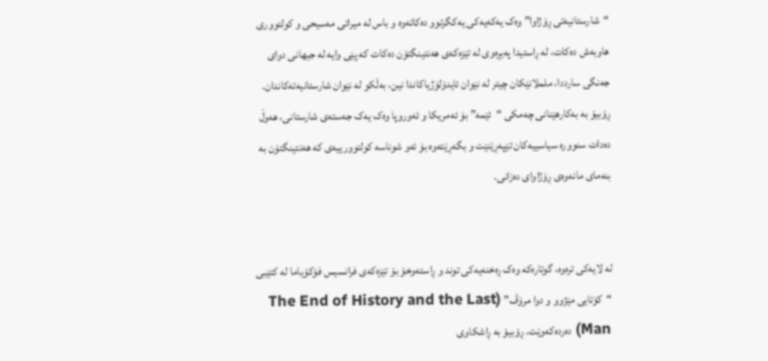“شارستانیەتی ڕۆژاوا” وەک یەکەیەکی یەکگرتوو دەکاتەوە و باس لە میراتی مەسیحی و کولتووری هاوبەش دەکات، لە ڕاستیدا پەیڕەوی لە تێزەکەی هەنتینگتۆن دەکات کە پێی وایە لە جیهانی دوای جەنگی سارددا، ململانێکان چیتر لە نێوان ئایدۆلۆژیاکاندا نین، بەڵکو لە نێوان شارستانیەتەکاندان. ڕۆبیۆ بە بەکارهێنانی چەمکی “ئێمە” بۆ ئەمریکا و ئەوروپا وەک یەک جەستەی شارستانی، هەوڵ دەدات سنوورە سیاسییەکان تێپەڕێنێت و بگەڕێتەوە بۆ ئەو شوناسە کولتوورییەی کە هەنتینگتۆن بە بنەمای مانەوەی ڕۆژاوای دەزانی.


لە لایەکی ترەوە، گوتارەکە وەک ڕەخنەیەکی توند و ڕاستەوخۆ بۆ تێزەکەی فرانسیس فۆکۆیاما لە کتێبی “کۆتایی مێژوو و دوا مرۆڤ” (The End of History and the Last Man) دەردەکەوێت. ڕۆبیۆ بە ڕاشکاوی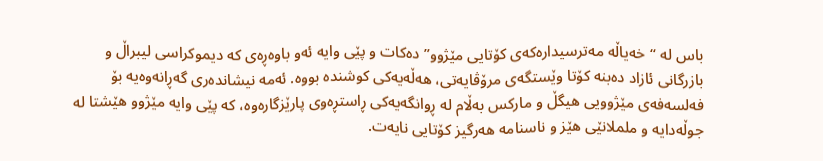باس لە “خەیاڵە مەترسیدارەکەی کۆتایی مێژوو” دەکات و پێی وایە ئەو باوەڕەی کە دیموکراسی لیبراڵ و بازرگانی ئازاد دەبنە کۆتا وێستگەی مرۆڤایەتی، هەڵەیەکی کوشندە بووە. ئەمە نیشاندەری گەڕانەوەیە بۆ فەلسەفەی مێژوویی هیگڵ و مارکس بەڵام لە ڕوانگەیەکی ڕاستڕەوی پارێزگارەوە، کە پێی وایە مێژوو هێشتا لە جوڵەدایە و ململانێی هێز و ناسنامە هەرگیز کۆتایی نایەت.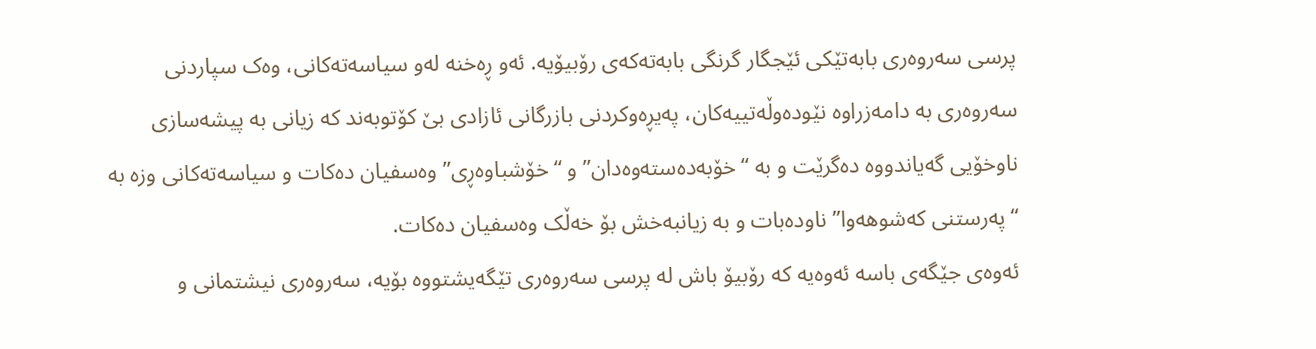پرسی سەروەری بابەتێکی ئێجگار گرنگی بابەتەکەی رۆبیۆیە. ئەو ڕەخنە لەو سیاسەتەکانی، وەک سپاردنی سەروەری بە دامەزراوە نێودەوڵەتییەکان، پەیڕەوکردنی بازرگانی ئازادی بێ کۆتوبەند کە زیانی بە پیشەسازی ناوخۆیی گەیاندووە دەگرێت و بە “خۆبەدەستەوەدان” و “خۆشباوەڕی” وەسفیان دەکات و سیاسەتەکانی وزە بە “پەرستنی کەشوهەوا” ناودەبات و بە زیانبەخش بۆ خەڵک وەسفیان دەکات.
ئەوەی جێگەی باسە ئەوەیە کە رۆبیۆ باش لە پرسی سەروەری تێگەیشتووە بۆیە، سەروەری نیشتمانی و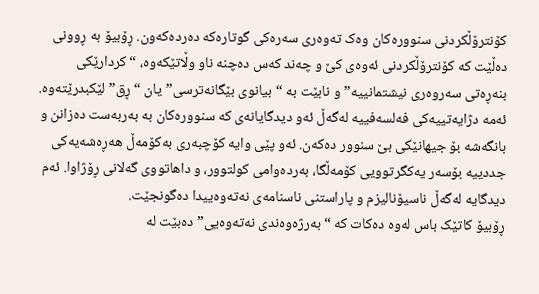کۆنترۆڵکردنی سنوورەکان وەک تەوەری سەرەکی گوتارەکە دەردەکەون. ڕۆبیۆ بە ڕوونی دەڵێت کە کۆنترۆڵکردنی ئەوەی کێ و چەند کەس دەچنە ناو وڵاتێکەوە، “کردارێکی بنەڕەتی سەروەری نیشتمانییە” و نابێت بە “بیانوی بێگانەترسی” یان “ڕق” لێکبدرێتەوە. ئەمە دژایەتییەکی فەلسەفییە لەگەڵ ئەو دیدگایانەی کە سنوورەکان بە بەربەست دەزانن و بانگەشە بۆ جیهانێکی بێ سنوور دەکەن. ئەو پێی وایە کۆچبەری بەکۆمەڵ هەڕەشەیەکی جددییە بۆسەر یەکگرتوویی کۆمەڵگا، بەردەوامی کولتوور، و داهاتووی گەلانی ڕۆژاوا. ئەم دیدگایە لەگەڵ ناسیۆنالیزم و پاراستنی ناسنامەی نەتەوەییدا دەگونجێت.
ڕۆبیۆ کاتێک باس لەوە دەکات کە “بەرژەوەندی نەتەوەیی” دەبێت لە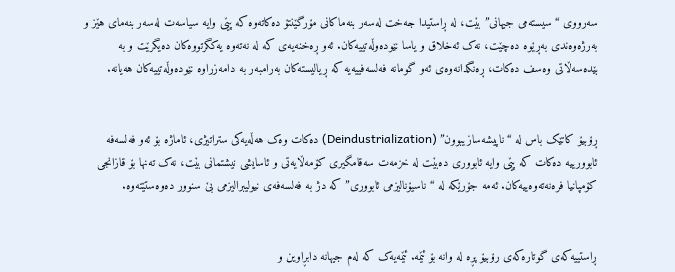سەرووی “سیستەمی جیهانی” بێت، لە ڕاستیدا جەخت لەسەر بنەماکانی مۆرگێنتۆ دەکاتەوە کە پێی وایە سیاسەت لەسەر بنەمای هێز و بەرژەوەندی بەڕێوە دەچێت، نەک ئەخلاق و یاسا نێودەوڵەتییەکان. ئەو ڕەخنەیەی کە لە نەتەوە یەکگرتووەکان دەیگرێت و بە بێدەسەڵاتی وەسف دەکات، ڕەنگدانەوەی ئەو گومانە فەلسەفییەیە کە ڕیالیستەکان بەرامبەر بە دامەزراوە نێودەوڵەتییەکان هەیانە.


ڕۆبیۆ کاتێک باس لە “ناپیشەسازیبوون” (Deindustrialization) دەکات وەک هەڵەیەکی ستراتیژی، ئاماژە بۆ ئەو فەلسەفە ئابوورییە دەکات کە پێی وایە ئابووری دەبێت لە خزمەت سەقامگیری کۆمەڵایەتی و ئاسایشی نیشتمانی بێت، نەک تەنها بۆ قازانجی کۆمپانیا فرەنەتەوەییەکان. ئەمە جۆرێکە لە “ناسیۆنالیزمی ئابووری” کە دژ بە فەلسەفەی نیولیبرالیزمی بێ سنوور دەوەستێتەوە.


ڕاستییەکەی گوتارەکەی رۆبیۆ پڕە لە وانە بۆ ئێمە. ئێمەیەک کە لەم جیهانە دابڕاوین و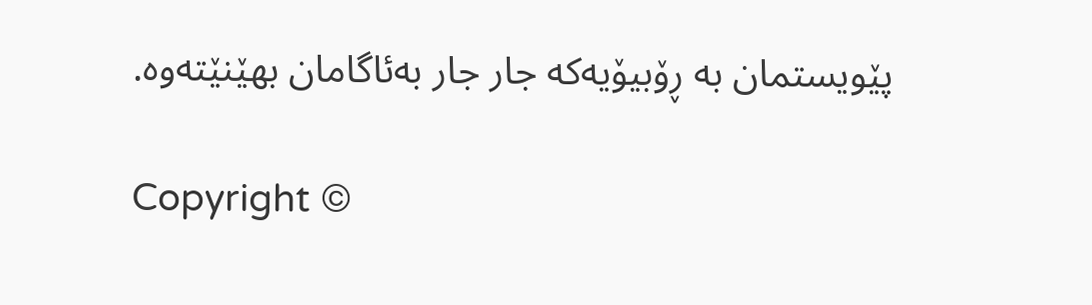پێویستمان بە ڕۆبیۆیەکە جار جار بەئاگامان بهێنێتەوە.

Copyright ©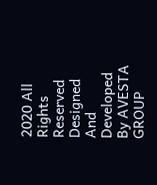2020 All Rights Reserved Designed And Developed By AVESTA GROUP